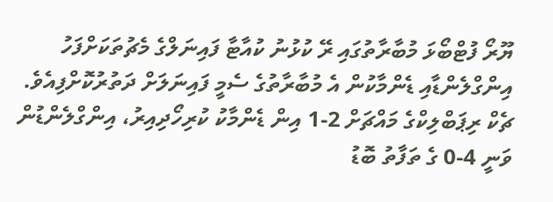ޔޫރޯ ފުޓްބޯޅަ މުބާރާތުގައި ރޭ ކުޅުނު ކުއާޓާ ފައިނަލްގެ މެޗުތަކަށްފަހު އިންގްލެންޑާއި ޑެންމާކުން އެ މުބާރާތުގެ ސެމީ ފައިނަލަށް ދަތުރުކޮށްފިއެވެ.
ޗެކް ރިޕަބްލިކްގެ މައްޗަށް 2-1 އިން ޑެންމާކު ކުރިހޯދިއިރު، އިންގްލެންޑުން ވަނީ 4-0 ގެ ތަފާތު ބޮޑު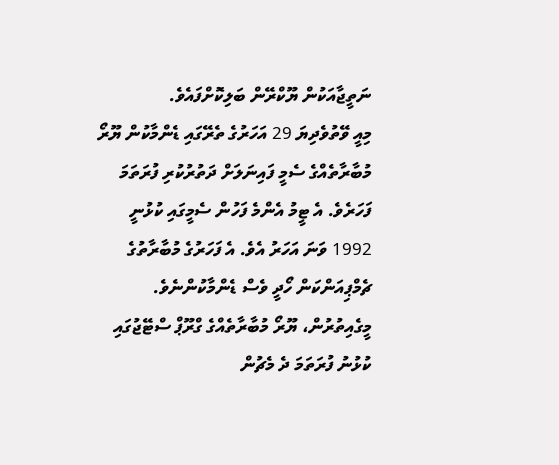ނަތީޖާއަކުން ޔޫކްރޭން ބަލިކޮށްފައެވެ.
މިއީ ވޭތުވެދިޔަ 29 އަހަރުގެ ތެރޭގައި ޑެންމާކުން ޔޫރޯ މުބާރާތެއްގެ ސެމީ ފައިނަލަށް ދަތުރުކުރި ފުރަތަމަ ފަހަރެވެ. އެ ޓީމު އެންމެ ފަހުން ސެމީގައި ކުޅުނީ 1992 ވަނަ އަހަރު އެވެ. އެ ފަހަރުގެ މުބާރާތުގެ ޗެމްޕިއަންކަން ހޯދީ ވެސް ޑެންމާކުންނެވެ. މީގެއިތުރުން، ޔޫރޯ މުބާރާތެއްގެ ގްރޫޕް ސްޓޭޖުގައި ކުޅުނު ފުރަތަމަ ދެ މެޗުން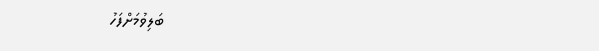ބަލިވުމަށްފަހު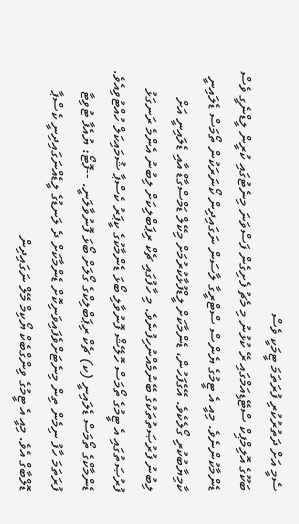ސެމީ އަށް ދަތުރުކުރި ފުރަތަމަ ޓީމަކީ ވެސް
ބަކޫގެ އޮލިމްޕިކް ސްޓޭޑިއަމްގައި ރޭ ކުޅުނު މި މެޗު ފެށިގެން ފަސްވަނަ މިނެޓުގައި ކުރީން ލީޑްނެގީ ވެސް ޑެންމާކުންނެވެ. މިއީ އެ ޓީމުގެ ޔެންސް ސްޓްރީގާ ލާސަން ނަގައިދިން ކޯނަރަކުން ތޯމަސް ޑެލައިނީ ކާމިޔާބުކުރި ގޯލެކެވެ. އޭގެފަހުން، ޑެންމާކަށް ލީޑްފުޅާކުރުމަށް މިކޭލް ޑަމްސްގާޑް އާއި ޑެލައިނީ އަށް ލިބުނު ފުރުޞަތުތަކުގެ ބޭނުމެއްނުހިފުނެވެ. މި ހާފުގައި ޗެކް ރިޕަބްލިކަށް ލިބުނު އެންމެ ރަނގަޅު ފުރުޞަތުގައި އެ ޓީމުގެ ތޯމަސް ހޮލޭޝް ފޮނުވާލި ބޯޅަ ޑެންމާކުގެ ކީޕަރު ކެސްޕާ ޝުމައިކަލް ހުއްޓުވިއެވެ.
ޑެންމާކްގެ ތޯމަސް ޑެލައިނީ (ކ) ޗެކް ރިޕަބްލިކްގެ ގޯލަށް ބޯޅަ ފޮނުވާލަނީ. --ފޮޓޯ: ޔުއެފާ ޓުވިޓާ
ފުރަތަމަ ހާފު ނިމެން ތިން މިނެޓަށްވެފައިވަނިކޮށް ޑެންމާކަށް ދެ ލަނޑުގެ ލީޑެއްނަގައިދިނީ ކެސްޕާ ޑޮލްބާގް އެވެ. މިއީ އެ ޓީމުގެ ވިންގްބެކް ޔޯކިމް މޭލް ނަގައިދިން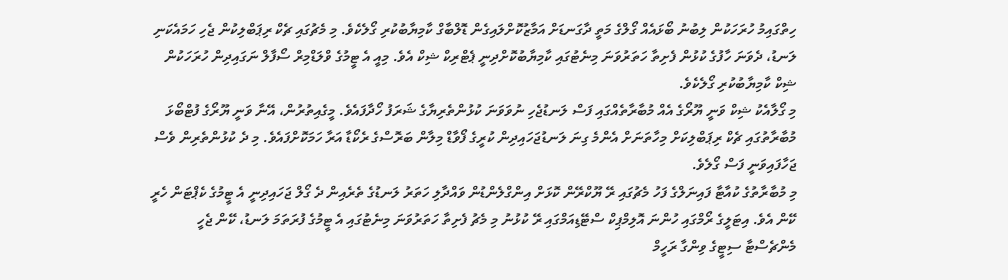ހިތްގައިމު ހުރަހަކުން ލިބުނު ބޯޅައެއް ގޯލްގެ މަތީ ދާގަނޑަށް އަމާޒުކޮށްލައިގެން ޑޮލްބާގް ކާމިޔާބުކުރި ގޯލެކެވެ. މި މެޗުގައި ޗެކް ރިޕަބްލިކުން ޖެހި ހަމައެކަނި ލަނޑު، ދެވަނަ ހާފުގެ ކުޅުން ފެށިތާ ހަތަރުވަނަ މިނެޓުގައި ކާމިޔާބުކޮށްދިނީ ޕެޓްރިކް ޝިކް އެވެ. މިއީ އެ ޓީމުގެ ވްލަޑްމިރް ސޯފާލް ނަގައިދިން ހުރަހަކުން ޝިކް ކާމިޔާބުކުރި ގޯލެކެވެ.
މި ގޯލާއެކު ޝިކް ވަނީ ޔޫރޯގެ އެއް މުބާރާތެއްގައި ފަސް ލަނޑުޖެހި ނުވަވަނަ ކުޅުންތެރިޔާގެ ޝަރަފު ހޯދާފައެވެ. މީގެއިތުރުން، އޭނާ ވަނީ ޔޫރޯގެ ފުޓްބޯޅަ މުބާރާތުގައި ޗެކް ރިޕަބްލިކަށް މިހާތަނަށް އެންމެ ގިނަ ލަނޑުޖަހައިދިން ކުރީގެ ފޯވާޑް މިލާން ބަރޮސްގެ ރެކޯޑާ އަރާ ހަމަކޮށްފައެވެ. މި ދެ ކުޅުންތެރިން ވެސް ޖަހާފައިވަނީ ފަސް ގޯލެވެ.
މި މުބާރާތުގެ ކުއާޓާ ފައިނަލްގެ ފަހު މެޗުގައި ރޭ ޔޫކްރޭން ކޮޅަށް އިންގްލެންޑުން ވައްދާލި ހަތަރު ލަނޑުގެ ތެރެއިން ދެ ގޯލް ޖަހައިދިނީ އެ ޓީމުގެ ކެޕްޓަން ހެރީ ކޭން އެވެ. އިޓަލީގެ ރޯމްގައި ހުންނަ އޮލިމްޕިކް ސްޓޭޑިއަމްގައި ރޭ ކުޅުނު މި މެޗު ފެށިތާ ހަތަރުވަނަ މިނެޓުގައި އެ ޓީމުގެ ފުރަތަމަ ލަނޑު، ކޭން ޖެހީ މެންޗެސްޓާ ސިޓީގެ ވިންގާ ރަހީމް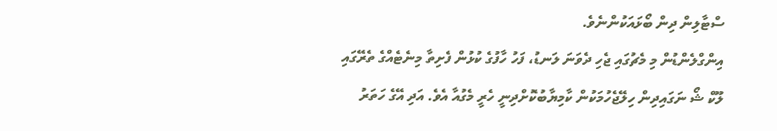ސްޓާލިން ދިން ބޯޅައަކުންނެވެ.
އިންގްލެންޑުން މި މެޗުގައި ޖެހި ދެވަނަ ލަނޑު، ފަހު ހާފުގެ ކުޅުން ފެށިތާ މިނެޓެއްގެ ތެރޭގައި ލޫކް ޝޯ ނަގައިދިން ހިލޭޖެހުމަކުން ކާމިޔާބުކޮށްދިނީ ހެރީ މެގުއާ އެވެ. އަދި އޭގެ ހަތަރު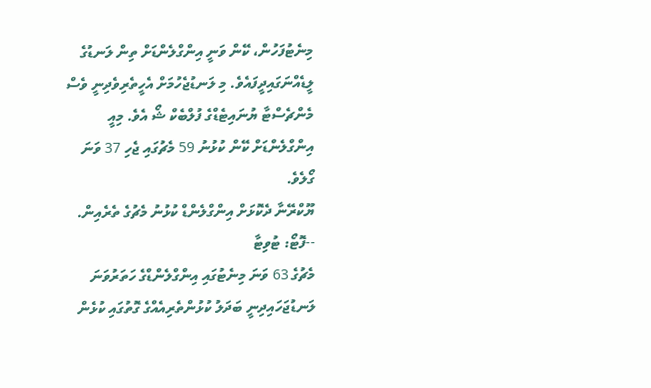މިނެޓުފަހުން، ކޭން ވަނީ އިންގްލެންޑަށް ތިން ލަނޑުގެ ލީޑެއްނަގައިދީފައެވެ. މި ލަނޑުޖެހުމަށް އެހީތެރިވެދިނީ ވެސް މެންޗެސްޓާ ޔުނައިޓެޑްގެ ފުލްބެކް ޝޯ އެވެ. މިއީ އިންގްލެންޑަށް ކޭން ކުޅުނު 59 މެޗުގައި ޖެހި 37 ވަނަ ގޯލެވެ.
ޔޫކްރޭނާ ދެކޮޅަށް އިންގްލެންޑް ކުޅުނު މެޗުގެ ތެރެއިން. --ފޮޓޯ: ޓުވިޓާ
މެޗުގެ 63 ވަނަ މިނެޓުގައި އިންގްލެންޑްގެ ހަތަރުވަނަ ލަނޑުޖަހައިދިނީ ބަދަލު ކުޅުންތެރިއެއްގެ ގޮތުގައި ކުޅެން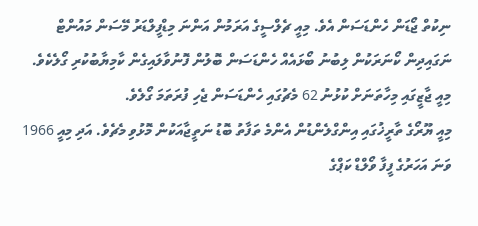ނިކުތް ޖޯޑަން ހެންޑަސަން އެވެ. މިއީ ޗެލްސީގެ އަރަމުން އަންނަ މިޑްފީލްޑަރު މޭސަން މައުންޓް ނަގައިދިން ކޯނަރަކުން ލިބުނު ބޯޅައެއް ހެންޑަސަން ބޮލުން ފޮނުވާލައިގެން ކާމިޔާބުކުރި ގޯލެކެވެ. މިއީ ޖާޒީގައި މިހާތަނަށް ކުޅުނު 62 މެޗުގައި ހެންޑަސަން ޖެހި ފުރަތަމަ ގޯލެވެ.
މިއީ ޔޫރޯގެ ތާރީޚުގައި އިންގްލެންޑުން އެންމެ ތަފާތު ބޮޑު ނަތީޖާއަކުން މޮޅުވި މެޗެވެ. އަދި މިއީ 1966 ވަނަ އަހަރުގެ ފީފާ ވޯލްޑް ކަޕްގެ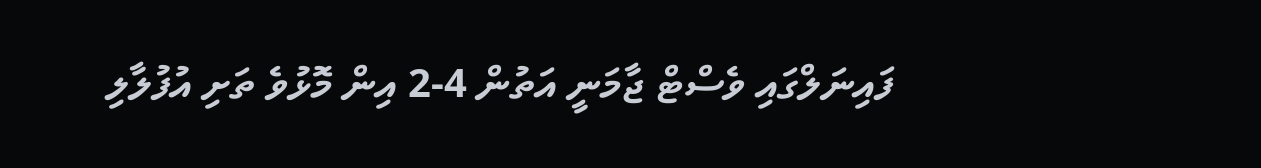ފައިނަލްގައި ވެސްޓް ޖާމަނީ އަތުން 4-2 އިން މޮޅުވެ ތަށި އުފުލާލި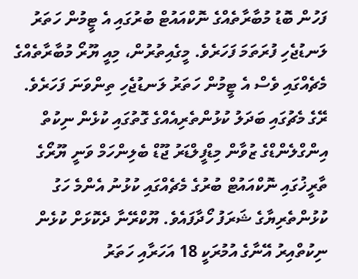ފަހުން ބޮޑު މުބާރާތެއްގެ ނޮކްއައުޓް ބުރުގައި އެ ޓީމުން ހަތަރު ލަނޑުޖެހި ފުރަތަމަ ފަހަރެވެ. މީގެއިތުރުން، މިއީ ޔޫރޯ މުބާރާތެއްގެ މެޗެއްގައި ވެސް އެ ޓީމުން ހަތަރު ލަނޑުޖެހި ތިންވަނަ ފަހަރެވެ.
ރޭގެ މެޗުގައި ބަދަލު ކުޅުންތެރިއެއްގެ ގޮތުގައި ކުޅެން ނިކުތް އިންގްލެންޑްގެ ޒުވާން މިޑްފީލްޑަރު ޖޫޑް ބެލިންހަމް ވަނީ ޔޫރޯގެ ތާރީޚުގައި ނޮކްއައުޓް ބުރުގެ މެޗެއްގައި ކުޅުނު އެންމެ ހަގު ކުޅުންތެރިޔާގެ ޝަރަފު ހޯދާފައެވެ. ޔޫކްރޭނާ ދެކޮޅަށް ކުޅެން ނިކުތްއިރު އޭނާގެ އުމުރަކީ 18 އަހަރާއި ހަތަރު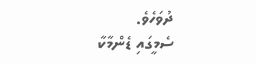ދުވަހެވެ.
ސެމީގައި ޑެންމާކާ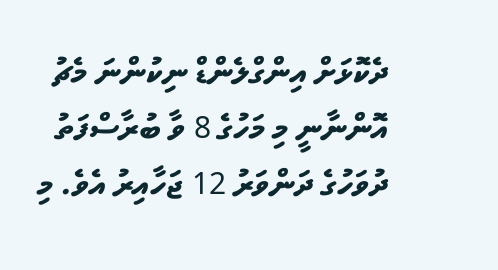ދެކޮޅަށް އިންގްލެންޑް ނިކުންނަ މެޗު އޮންނާނީ މި މަހުގެ 8 ވާ ބުރާސްފަތު ދުވަހުގެ ދަންވަރު 12 ޖަހާއިރު އެވެ. މި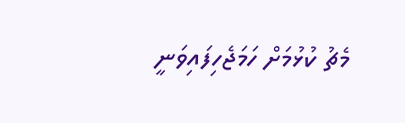މެޗު ކުޅުމަށް ހަމަޖެހިފައިވަނީ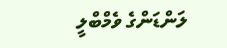ލަންޑަންގެ ވެމްބްލީ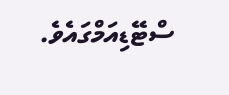ސްޓޭޑިއަމްގައެވެ.